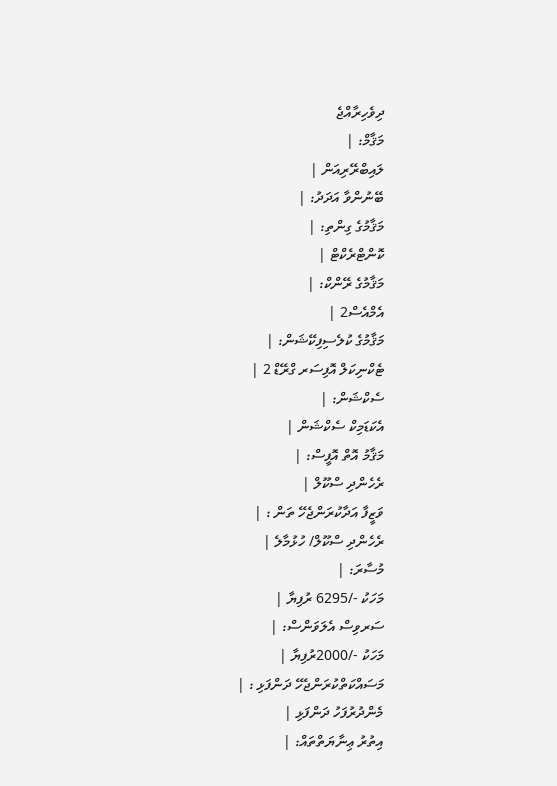ދިވެހިރާއްޖެ
މަޤާމް: |
ލައިބްރޭރިއަން |
ބޭނުންވާ އަދަދު: |
މަޤާމުގެ ގިންތި: |
ކޮންޓްރެކްޓް |
މަޤާމުގެ ރޭންކް: |
އެމްއެސް2 |
މަޤާމުގެ ކުލެސިފިކޭޝަން: |
ޓެކްނިކަލް އޮފިސަރ ގްރޭޑް 2 |
ސެކްޝަން: |
އެކަޑަމިކް ސެކްޝަން |
މަޤާމު އޮތް އޮފީސް: |
ރެހެންދި ސްކޫލް |
ވަޒީފާ އަދާކުރަންޖެހޭ ތަން : |
ރެހެންދި ސްކޫލް/ ހުޅުމާލެ |
މުސާރަ: |
މަހަކު -/6295 ރުފިޔާ |
ސަރވިސް އެލަވަންސް: |
މަހަކު -/2000ރުފިޔާ |
މަސައްކަތްކުރަންޖެހޭ ދަންފަޅި : |
މެންދުރުފަހު ދަންފަޅި |
އިތުރު ޢިނާޔަތްތައް: |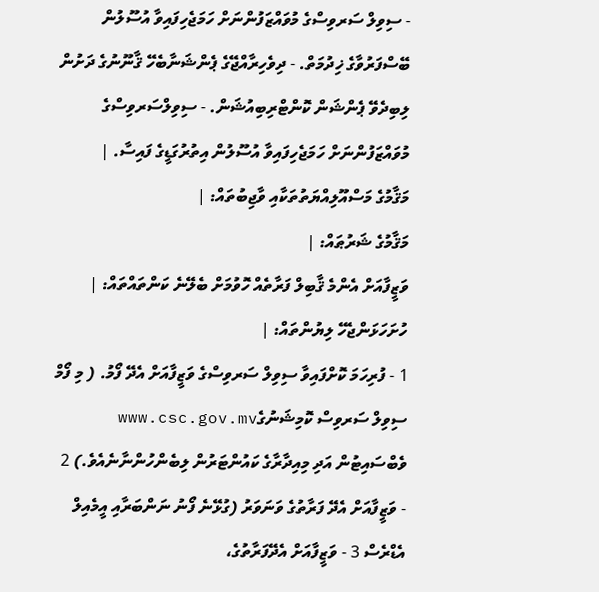- ސިވިލް ސަރވިސްގެ މުވައްޒަފުންނަށް ހަމަޖެހިފައިވާ އުސޫލުން ބޭސްފަރުވާގެ ޚިދުމަތް. - ދިވެހިރާއްޖޭގެ ޕެންޝަނާބެހޭ ޤާނޫނުގެ ދަށުން ލިބިދެވޭ ޕެންޝަން ކޮންޓްރިބިއުޝަން. - ސިވިލްސަރވިސްގެ މުވައްޒަފުންނަށް ހަމަޖެހިފައިވާ އުސޫލުން އިތުރުގަޑީގެ ފައިސާ. |
މަޤާމުގެ މަސްއޫލިއްޔަތުތަކާއި ވާޖިބުތައް: |
މަޤާމުގެ ޝަރުޠައް: |
ވަޒީފާއަށް އެންމެ ޤާބިލް ފަރާތެއް ހޮވުމަށް ބެލޭނެ ކަންތައްތައް: |
ހުށަހަޅަންޖެހޭ ލިޔުންތައް: |
1 - ފުރިހަމަ ކޮށްފައިވާ ސިވިލް ސަރވިސްގެ ވަޒީފާއަށް އެދޭ ފޯމު. ( މި ފޯމް ސިވިލް ސަރވިސް ކޮމިޝަނުގެwww.csc.gov.mv ވެބްސައިޓުން އަދި މިއިދާރާގެ ކައުންޓަރުން ލިބެންހުންނާނެއެވެ.) 2 - ވަޒީފާއަށް އެދޭ ފަރާތުގެ ވަނަވަރު (ގުޅޭނެ ފޯނު ނަންބަރާއި އީމެއިލް އެޑްރެސް 3 - ވަޒީފާއަށް އެދޭފަރާތުގެ،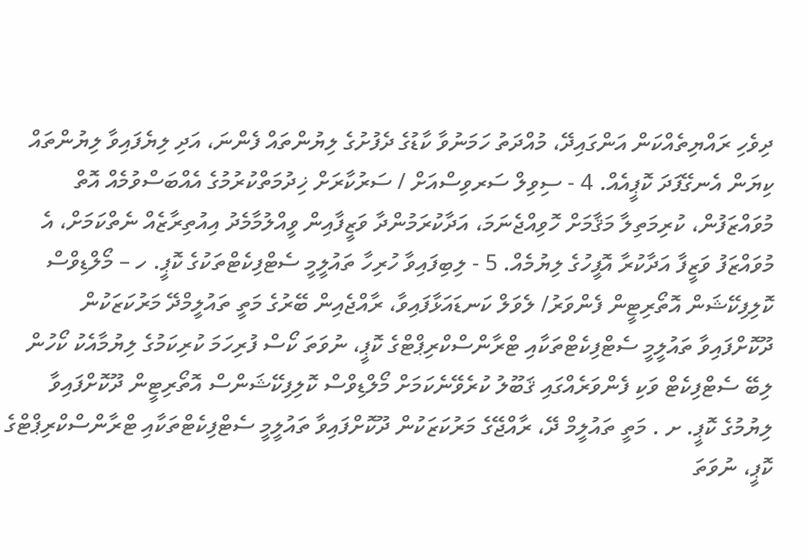ދިވެހި ރައްޔިތެއްކަން އަންގައިދޭ، މުއްދަތު ހަމަނުވާ ކާޑުގެ ދެފުށުގެ ލިޔުންތައް ފެންނަ، އަދި ލިޔެފައިވާ ލިޔުންތައް ކިޔަން އެނގޭފަދަ ކޮޕީއެއް. 4 - ސިވިލް ސަރވިސްއަށް / ސަރުކާރަށް ޚިދުމަތްކުރުމުގެ އެއްބަސްވުމެއް އޮތް މުވައްޒަފުން، ކުރިމަތިލާ މަޤާމަށް ހޮވިއްޖެނަމަ، އަދާކުރަމުންދާ ވަޒީފާއިން ވީއްލުމާމެދު އިއުތިރާޒެއް ނެތްކަމަށް، އެ މުވައްޒަފު ވަޒީފާ އަދާކުރާ އޮފީހުގެ ލިޔުމެއް. 5 - ލިބިފައިވާ ހުރިހާ ތައުލީމީ ސެޓްފިކެޓްތަކުގެ ކޮޕީ. ހ – މޯލްޑިވްސް ކޮލިފިކޭޝަން އޮތޯރިޓީން ފެންވަރު/ ލެވަލް ކަނޑައަޅާފައިވާ، ރާއްޖެއިން ބޭރުގެ މަތީ ތައުލީމްދޭ މަރުކަޒަކުން ދޫކޮށްފައިވާ ތައުލީމީ ސެޓްފިކެޓްތަކާއި ޓްރާންސްކްރިޕްޓްގެ ކޮޕީ، ނުވަތަ ކޯސް ފުރިހަމަ ކުރިކަމުގެ ލިޔުމާއެކު ކޯހުން ލިބޭ ސެޓްފިކެޓް ވަކި ފެންވަރެއްގައި ޤަބޫލު ކުރެވޭނެކަމަށް މޯލްޑިވްސް ކޮލިފިކޭޝަންސް އޮތޯރިޓީން ދޫކޮށްފައިވާ ލިޔުމުގެ ކޮޕީ. ށ . މަތީ ތައުލީމް ދޭ، ރާއްޖޭގެ މަރުކަޒަކުން ދޫކޮށްފައިވާ ތައުލީމީ ސެޓްފިކެޓްތަކާއި ޓްރާންސްކްރިޕްޓްގެ ކޮޕީ، ނުވަތަ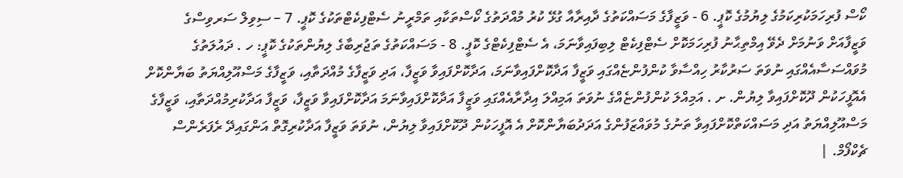ކޯސް ފުރިހަމަކުރިކަމުގެ ލިޔުމުގެ ކޮޕީ. 6 - ވަޒީފާގެ މަސައްކަތުގެ ދާއިރާއާ ގުޅޭ ކުރު މުއްދަތުގެ ކޯސްތަކާއި ތަމްރީނު ސެޓްފިކެޓްތަކުގެ ކޮޕީ. 7 – ސިވިލް ސަރވިސްގެ ވަޒީފާއަށް ވަނުމަށް ދެވޭ އިމްތިޙާނު ފުރިހަމަކޮށް ސެޓްފިކެޓް ލިބިފައިވާނަމަ، އެ ސެޓްފިކެޓްގެ ކޮޕީ. 8 - މަސައްކަތުގެ ތަޖުރިބާގެ ލިޔުންތަކުގެ ކޮޕީ: ހ . ދައުލަތުގެ މުވައްސަސާއެއްގައި ނުވަތަ ސަރުކާރު ހިއްސާވާ ކުންފުންޏެއްގައި ވަޒީފާ އަދާކޮށްފައިވާނަމަ، އަދާކޮށްފައިވާ ވަޒީފާ، އަދި ވަޒީފާގެ މުއްދަތާއި، ވަޒީފާގެ މަސްއޫލިއްޔަތު ބަޔާންކޮށް އެއޮފީހަކުން ދޫކޮށްފައިވާ ލިޔުން. ށ . އަމިއްލަ ކުންފުންޏެއްގެ ނުވަތަ އަމިއްލަ އިދާރާއެއްގައި ވަޒީފާ އަދާކޮށްފައިވާނަމަ އަދާކޮށްފައިވާ ވަޒީފާ، ވަޒީފާ އަދާކުރިމުއްދަތާއި، ވަޒީފާގެ މަސްއޫލިއްޔަތު އަދި މަސައްކަތްކޮށްފައިވާ ތަނުގެ މުވައްޒަފުންގެ އަދަދުބަޔާންކޮށް އެ އޮފީހަކުން ދޫކޮށްފައިވާ ލިޔުން، ނުވަތަ ވަޒީފާ އަދާކުރިގޮތް އަންގައިދޭ ރެފަރެންސް ޗެކްފޯމް. |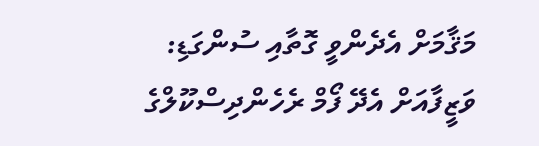މަޤާމަށް އެދެންވީ ގޮތާއި ސުންގަޑި:
ވަޒީފާއަށް އެދޭ ފޯމް ރެހެންދިސްކޫލްގެ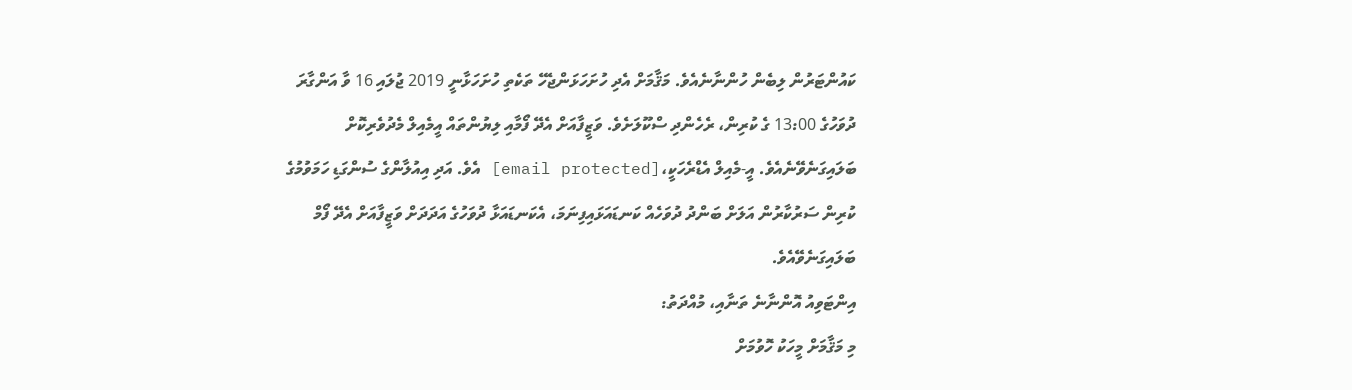ކައުންޓަރުން ލިބެން ހުންނާނެއެވެ. މަޤާމަށް އެދި ހުށަހަޅަންޖެހޭ ތަކެތި ހުށަހަޅާނީ 2019 ޖުލައި 16 ވާ އަންގާރަ ދުވަހުގެ 13:00 ގެ ކުރިން، ރެހެންދި ސްކޫލަށެވެ. ވަޒީފާއަށް އެދޭ ފޯމާއި ލިޔުންތައް އީމެއިލް މެދުވެރިކޮށް ބަލައިގަނެވޭނެއެވެ. އީ-މެއިލް އެޑްރެހަކީ،[email protected] އެވެ. އަދި އިއުލާންގެ ސުންގަޑި ހަމަވުމުގެ ކުރިން ސަރުކާރުން އަލަށް ބަންދު ދުވަހެއް ކަނޑައަޅައިފިނަމަ، އެކަނޑައަޅާ ދުވަހުގެ އަދަދަށް ވަޒީފާއަށް އެދޭ ފޯމް ބަލައިގަނެވޭއެވެ.
އިންޓަވިއު އޮންނާނެ ތަނާއި، މުއްދަތު:
މި މަޤާމަށް މީހަކު ހޮވުމަށް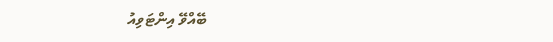ބޭއްވޭ އިންޓަވިއު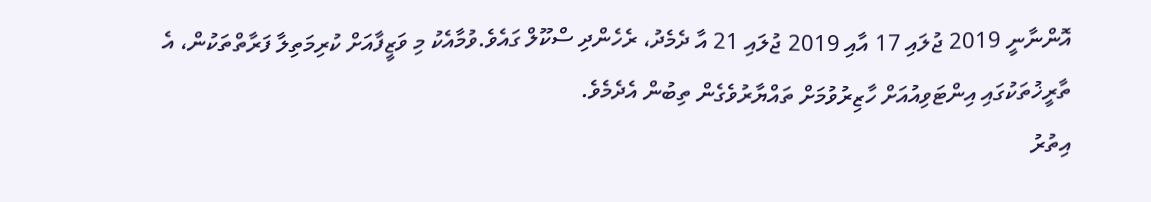އޮންނާނީ 2019 ޖުލައި 17 އާއި 2019 ޖުލައި 21 އާ ދެމެދު، ރެހެންދި ސްކޫލް ގައެވެ.ވުމާއެކު މި ވަޒީފާއަށް ކުރިމަތިލާ ފަރާތްތަކުން، އެ ތާރީޚުތަކުގައި އިންޓަވިއުއަށް ހާޒިރުވުމަށް ތައްޔާރުވެގެން ތިބުން އެދެމެވެ.
އިތުރު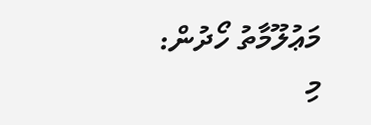މަޢުލޫމާތު ހޯދުން:
މި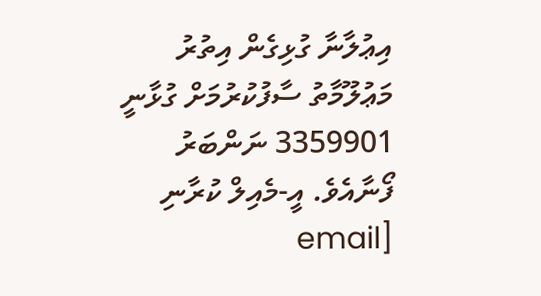އިޢުލާނާ ގުޅިގެން އިތުރު މަޢުލޫމާތު ސާފުކުރުމަށް ގުޅާނީ 3359901 ނަންބަރު ފޯނާއެވެ. އީ-މެއިލް ކުރާނި [email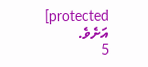protected] އަށެވެ.
5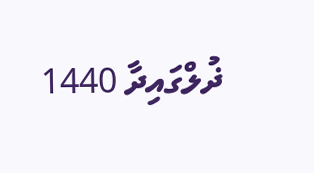ޛުލްގައިދާ 1440